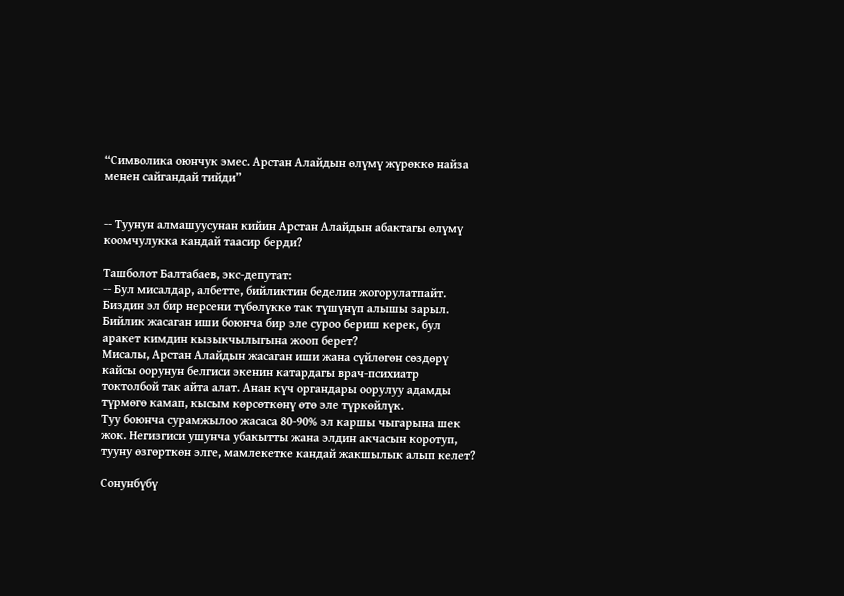“Символика оюнчук эмес. Арстан Алайдын өлүмү жүрөккө найза менен сайгандай тийди”


-- Туунун алмашуусунан кийин Арстан Алайдын абактагы өлүмү коомчулукка кандай таасир берди?

Ташболот Балтабаев, экс-депутат:
-- Бул мисалдар, албетте, бийликтин беделин жогорулатпайт. Биздин эл бир нерсени түбөлүккө так түшүнүп алышы зарыл. Бийлик жасаган иши боюнча бир эле суроо бериш керек, бул аракет кимдин кызыкчылыгына жооп берет?
Мисалы, Арстан Алайдын жасаган иши жана сүйлөгөн сөздөрү кайсы оорунун белгиси экенин катардагы врач-психиатр токтолбой так айта алат. Анан күч органдары оорулуу адамды түрмөгө камап, кысым көрсөткөнү өтө эле түркөйлүк.
Туу боюнча сурамжылоо жасаса 80-90% эл каршы чыгарына шек жок. Негизгиси ушунча убакытты жана элдин акчасын коротуп, тууну өзгөрткөн элге, мамлекетке кандай жакшылык алып келет?

Сонунбүбү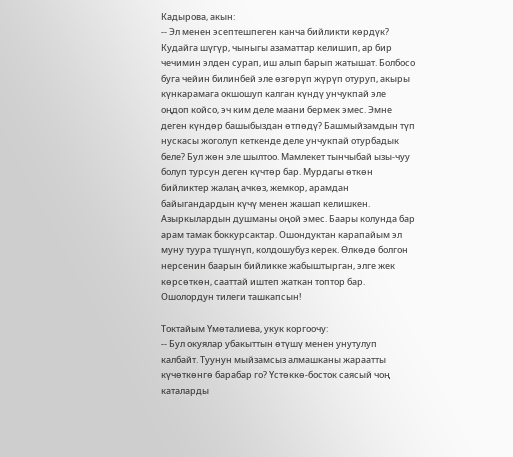Кадырова, акын:
-- Эл менен эсептешпеген канча бийликти көрдүк? Кудайга шүгүр, чыныгы азаматтар келишип, ар бир чечимин элден сурап, иш алып барып жатышат. Болбосо буга чейин билинбей эле өзгөрүп жүрүп отуруп, акыры күнкарамага окшошуп калган күндү унчукпай эле оңдоп койсо, эч ким деле маани бермек эмес. Эмне деген күндөр башыбыздан өтпөдү? Башмыйзамдын түп нускасы жоголуп кеткенде деле унчукпай отурбадык беле? Бул жөн эле шылтоо. Мамлекет тынчыбай ызы-чуу болуп турсун деген күчтөр бар. Мурдагы өткөн бийликтер жалаң ачкөз, жемкор, арамдан байыгандардын күчү менен жашап келишкен. Азыркылардын душманы оңой эмес. Баары колунда бар арам тамак боккурсактар. Ошондуктан карапайым эл муну туура түшүнүп, колдошубуз керек. Өлкөдө болгон нерсенин баарын бийликке жабыштырган, элге жек көрсөткөн, сааттай иштеп жаткан топтор бар. Ошолордун тилеги ташкапсын!

Токтайым Үмөталиева, укук коргоочу:
-- Бул окуялар убакыттын өтүшү менен унутулуп калбайт. Туунун мыйзамсыз алмашканы жараатты күчөткөнгө барабар го? Үстөккө-босток саясый чоң каталарды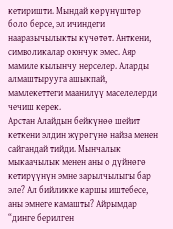кетиришти. Мындай көрүнүштөр боло берсе, эл ичиндеги нааразычылыкты күчөтөт. Анткени, символикалар оюнчук эмес. Аяр мамиле кылынчу нерселер. Аларды алмаштырууга ашыкпай, мамлекеттеги маанилүү маселелерди чечиш керек.
Арстан Алайдын бейкүнөө шейит кеткени элдин жүрөгүнө найза менен сайгандай тийди. Мынчалык мыкаачылык менен аны о дүйнөгө кетирүүнүн эмне зарылчылыгы бар эле? Ал бийликке каршы иштебесе, аны эмнеге камашты? Айрымдар “динге берилген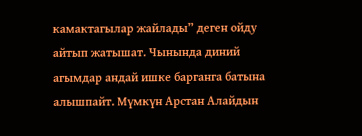камактагылар жайлады” деген ойду айтып жатышат. Чынында диний агымдар андай ишке барганга батына алышпайт. Мүмкүн Арстан Алайдын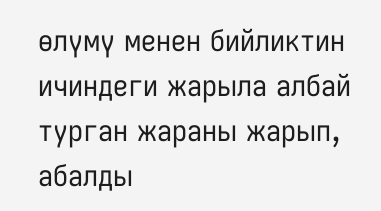өлүмү менен бийликтин ичиндеги жарыла албай турган жараны жарып, абалды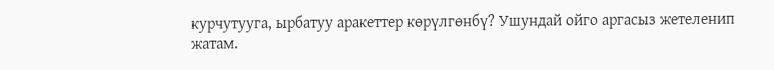курчутууга, ырбатуу аракеттер көрүлгөнбү? Ушундай ойго аргасыз жетеленип жатам.